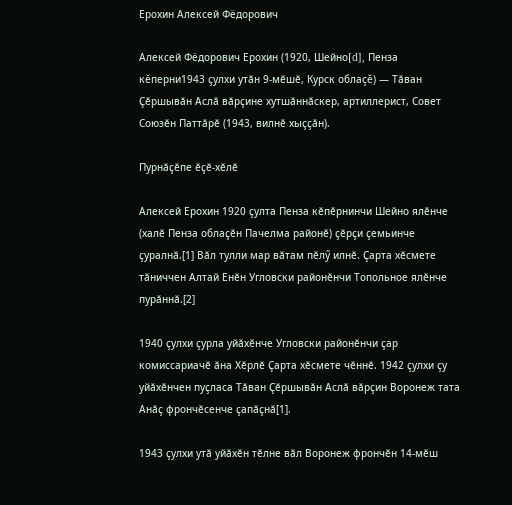Ерохин Алексей Фёдорович

Алексей Фёдорович Ерохин (1920, Шейно[d], Пенза кĕперни1943 ҫулхи утӑн 9-мӗшӗ, Курск облаçĕ) — Тӑван Ҫӗршывӑн Аслӑ вӑрҫине хутшӑннӑскер, артиллерист, Совет Союзӗн Паттӑрӗ (1943, вилнӗ хыҫҫӑн).

Пурнӑҫӗпе ӗҫӗ-хӗлӗ

Алексей Ерохин 1920 ҫулта Пенза кӗпӗрнинчи Шейно ялӗнче (халӗ Пенза облаҫӗн Пачелма районӗ) ҫӗрҫи ҫемьинче ҫуралнӑ.[1] Вӑл тулли мар вӑтам пӗлӳ илнӗ. Ҫарта хӗсмете тӑниччен Алтай Енӗн Угловски районӗнчи Топольное ялӗнче пурӑннӑ.[2]

1940 ҫулхи ҫурла уйӑхӗнче Угловски районӗнчи ҫар комиссариачӗ ӑна Хӗрлӗ Ҫарта хӗсмете чӗннӗ. 1942 ҫулхи ҫу уйӑхӗнчен пуҫласа Тӑван Ҫӗршывӑн Аслӑ вӑрҫин Воронеж тата Анӑҫ фрончӗсенче ҫапӑҫнӑ[1].

1943 ҫулхи утӑ уйӑхӗн тӗлне вӑл Воронеж фрончӗн 14-мӗш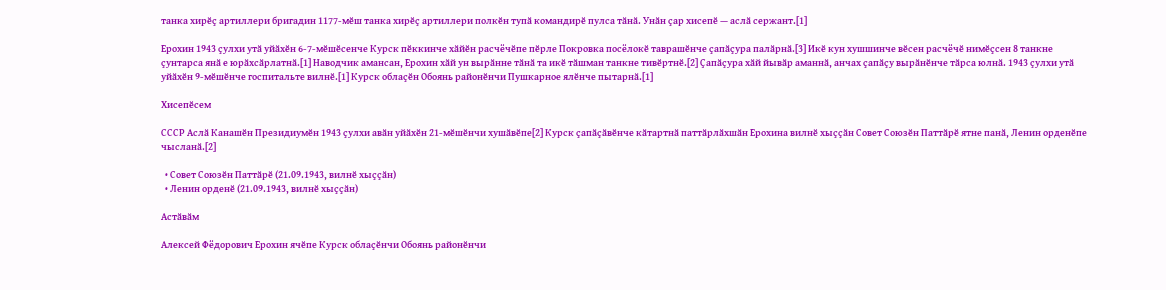танка хирӗҫ артиллери бригадин 1177-мӗш танка хирӗҫ артиллери полкӗн тупӑ командирӗ пулса тӑнӑ. Унӑн ҫар хисепӗ — аслӑ сержант.[1]

Ерохин 1943 ҫулхи утӑ уйӑхӗн 6-7-мӗшӗсенче Курск пӗккинче хӑйӗн расчёчӗпе пӗрле Покровка посёлокӗ таврашӗнче ҫапӑҫура палӑрнӑ.[3] Икӗ кун хушшинче вӗсен расчёчӗ нимӗҫсен 8 танкне ҫунтарса янӑ е юрӑхсӑрлатнӑ.[1] Наводчик амансан, Ерохин хӑй ун вырӑнне тӑнӑ та икӗ тӑшман танкне тивӗртнӗ.[2] Ҫапӑҫура хӑй йывӑр аманнӑ, анчах ҫапӑҫу вырӑнӗнче тӑрса юлнӑ. 1943 ҫулхи утӑ уйӑхӗн 9-мӗшӗнче госпитальте вилнӗ.[1] Курск облаҫӗн Обоянь районӗнчи Пушкарное ялӗнче пытарнӑ.[1]

Хисепӗсем

СССР Аслӑ Канашӗн Президиумӗн 1943 ҫулхи авӑн уйӑхӗн 21-мӗшӗнчи хушӑвӗпе[2] Курск ҫапӑҫӑвӗнче кӑтартнӑ паттӑрлӑхшӑн Ерохина вилнӗ хыҫҫӑн Совет Союзӗн Паттӑрӗ ятне панӑ, Ленин орденӗпе чысланӑ.[2]

  • Совет Союзӗн Паттӑрӗ (21.09.1943, вилнӗ хыҫҫӑн)
  • Ленин орденӗ (21.09.1943, вилнӗ хыҫҫӑн)

Астӑвӑм

Алексей Фёдорович Ерохин ячӗпе Курск облаҫӗнчи Обоянь районӗнчи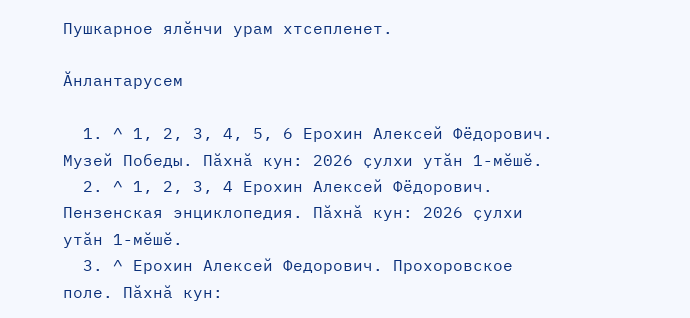Пушкарное ялӗнчи урам хтсепленет.

Ӑнлантарусем

  1. ^ 1, 2, 3, 4, 5, 6 Ерохин Алексей Фёдорович. Музей Победы. Пӑхнӑ кун: 2026 ҫулхи утӑн 1-мӗшӗ.
  2. ^ 1, 2, 3, 4 Ерохин Алексей Фёдорович. Пензенская энциклопедия. Пӑхнӑ кун: 2026 ҫулхи утӑн 1-мӗшӗ.
  3. ^ Ерохин Алексей Федорович. Прохоровское поле. Пӑхнӑ кун: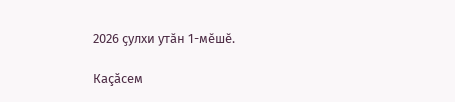2026 ҫулхи утӑн 1-мӗшӗ.

Каçăсем